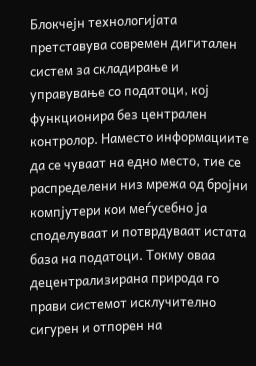Блокчејн технологијата претставува современ дигитален систем за складирање и управување со податоци, кој функционира без централен контролор. Наместо информациите да се чуваат на едно место, тие се распределени низ мрежа од бројни компјутери кои меѓусебно ја споделуваат и потврдуваат истата база на податоци. Токму оваа децентрализирана природа го прави системот исклучително сигурен и отпорен на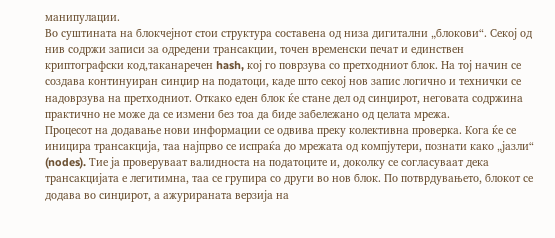манипулации.
Во суштината на блокчејнот стои структура составена од низа дигитални „блокови“. Секој од нив содржи записи за одредени трансакции, точен временски печат и единствен криптографски код,таканаречен hash, кој го поврзува со претходниот блок. На тој начин се создава континуиран синџир на податоци, каде што секој нов запис логично и технички се надоврзува на претходниот. Откако еден блок ќе стане дел од синџирот, неговата содржина практично не може да се измени без тоа да биде забележано од целата мрежа.
Процесот на додавање нови информации се одвива преку колективна проверка. Кога ќе се иницира трансакција, таа најпрво се испраќа до мрежата од компјутери, познати како „јазли“ (nodes). Тие ја проверуваат валидноста на податоците и, доколку се согласуваат дека трансакцијата е легитимна, таа се групира со други во нов блок. По потврдувањето, блокот се додава во синџирот, а ажурираната верзија на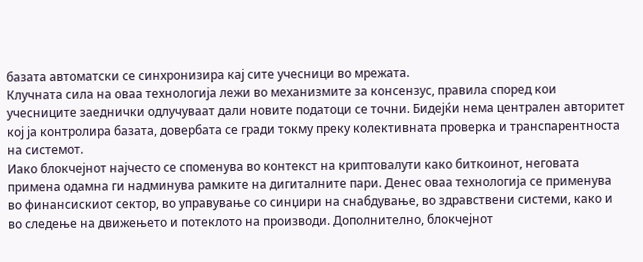базата автоматски се синхронизира кај сите учесници во мрежата.
Клучната сила на оваа технологија лежи во механизмите за консензус, правила според кои учесниците заеднички одлучуваат дали новите податоци се точни. Бидејќи нема централен авторитет кој ја контролира базата, довербата се гради токму преку колективната проверка и транспарентноста на системот.
Иако блокчејнот најчесто се споменува во контекст на криптовалути како биткоинот, неговата примена одамна ги надминува рамките на дигиталните пари. Денес оваа технологија се применува во финансискиот сектор, во управување со синџири на снабдување, во здравствени системи, како и во следење на движењето и потеклото на производи. Дополнително, блокчејнот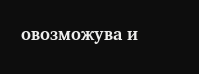овозможува и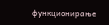функционирање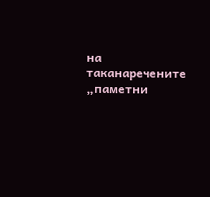на таканаречените „паметни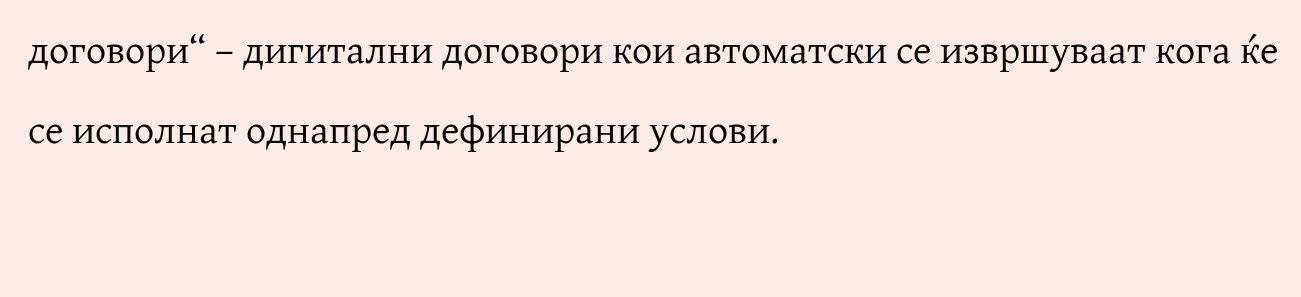договори“ – дигитални договори кои автоматски се извршуваат кога ќе се исполнат однапред дефинирани услови.